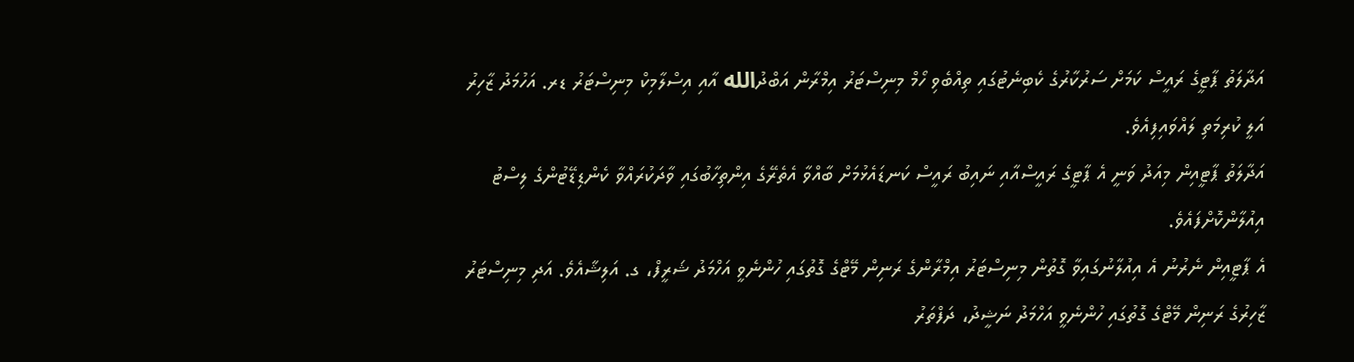އަދާލަތު ޕާޓީގެ ރައީސް ކަމަށް ސަރުކާރުގެ ކެބިނެޓުގައި ތިއްބެވި ހޯމް މިނިސްޓަރު އިމްރާން އަބްދުالله އާއި އިސްލާމިކް މިނިސްޓަރު ޑރ. އަހުމަދު ޒާހިރު އަލީ ކުރިމަތި ލައްވައިފިއެވެ.
އަދާލަތު ޕާޓީއިން މިއަދު ވަނީ އެ ޕާޓީގެ ރައީސްއާއި ނައިބު ރައީސް ކަނޑައެޅުމަށް ބާއްވާ އެތެރޭގެ އިންތިހާބުގައި ވާދަކުރައްވާ ކެންޑިޑޭޓުންގެ ލިސްޓު އިއުލާންކޮށްފައެވެ.
އެ ޕާޓީއިން ނެރުނު އެ އިއުލާނުގައިވާ ގޮތުން މިނިސްޓަރު އިމްރާންގެ ރަނިން މޭޓްގެ ގޮތުގައި ހުންނެވީ އަހްމަދު ޝަރީފް، ގ. އަލިޝާއެވެ. އަދި މިނިސްޓަރު ޒާހިރުގެ ރަނިން މޭޓްގެ ގޮތުގައި ހުންނެވީ އަހްމަދު ނަޝީދު، ދަފްތަރު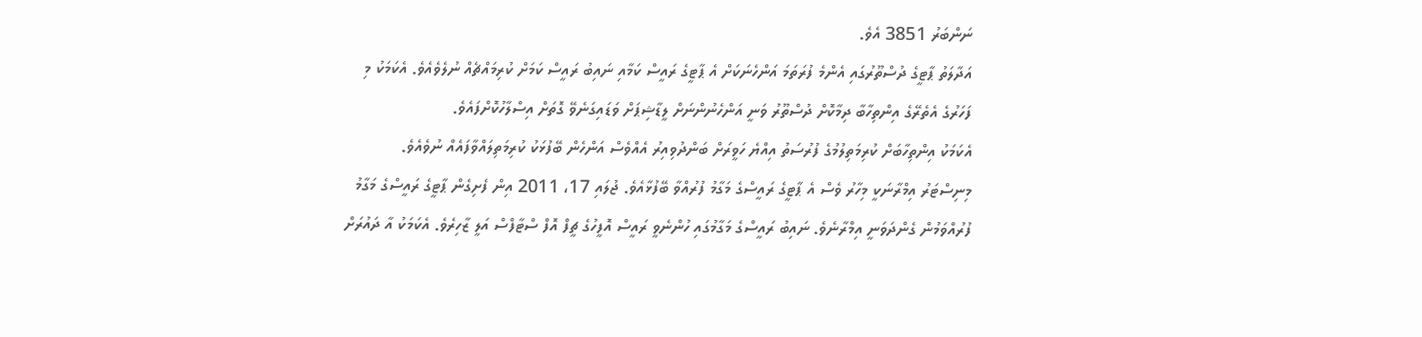ނަންބަރު 3851 އެވެ.
އަދާލަތު ޕާޓީގެ ދުސްތޫރުގައި އެންމެ ފުރަތަމަ އަންހެނަކަށް އެ ޕާޓީގެ ރައީސް ކަމާއި ނައިބު ރައީސް ކަމަށް ކުރިމައްޗެއް ނުލެވެއެވެ. އެކަމަކު މި ފަހަރުގެ އެތެރޭގެ އިންތިހާބާ ދިމާކޮށް ދުސްތޫރު ވަނީ އަންހެނުންނަށް ލީޑާޝިޕަށް ވަޑައިގަނެވޭ ގޮތަށް އިސްލާހުކޮށްފައެވެ.
އެކަމަކު އިންތިހާބަށް ކުރިމަތިލުމުގެ ފުރުސަތު އިއްޔެ ހަވީރަށް ބަންދުވިއިރު އެއްވެސް އަންހެން ބޭފުޅަކު ކުރިމަތިލައްވާފައެއް ނުވެއެވެ.
މިނިސްޓަރު އިމްރާނަކީ މިހާރު ވެސް އެ ޕާޓީގެ ރައީސްގެ މަގާމު ފުރުއްވާ ބޭފުޅާއެވެ. ޖުލައި 17، 2011 އިން ފެށިގެން ޕާޓީގެ ރައީސްގެ މަގާމު ފުރުއްވަމުން ގެންދަވަނީ އިމްރާނެވެ. ނައިބު ރައީސްގެ މަގާމުގައި ހުންނެވީ ރައީސް އޮފީހުގެ ޗީފް އޮފް ސްޓާފްސް އަލީ ޒާހިރެވެ. އެކަމަކު އާ ދައުރަށް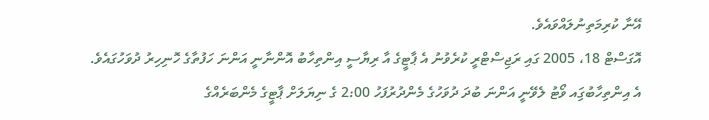އޭނާ ކުރިމަތިނުލައްވައެވެ.
އޮގަސްޓް 18، 2005 ގައި ރަޖިސްޓްރީ ކުރެވުނު އެ ޕާޓީގެ އާ ރިޔާސީ އިންތިހާބު އޮންނާނީ އަންނަ ހަފުތާގެ ހޮނިހިރު ދުވަހުގައެވެ. އެ އިންތިހާބުގަިއ ވޯޓު ލެވޭނީ އަންނަ ބުދަ ދުވަހުގެ މެންދުރުފަހު 2:00 ގެ ނިޔަލަށް ޕާޓީގެ މެންބަރެއްގެ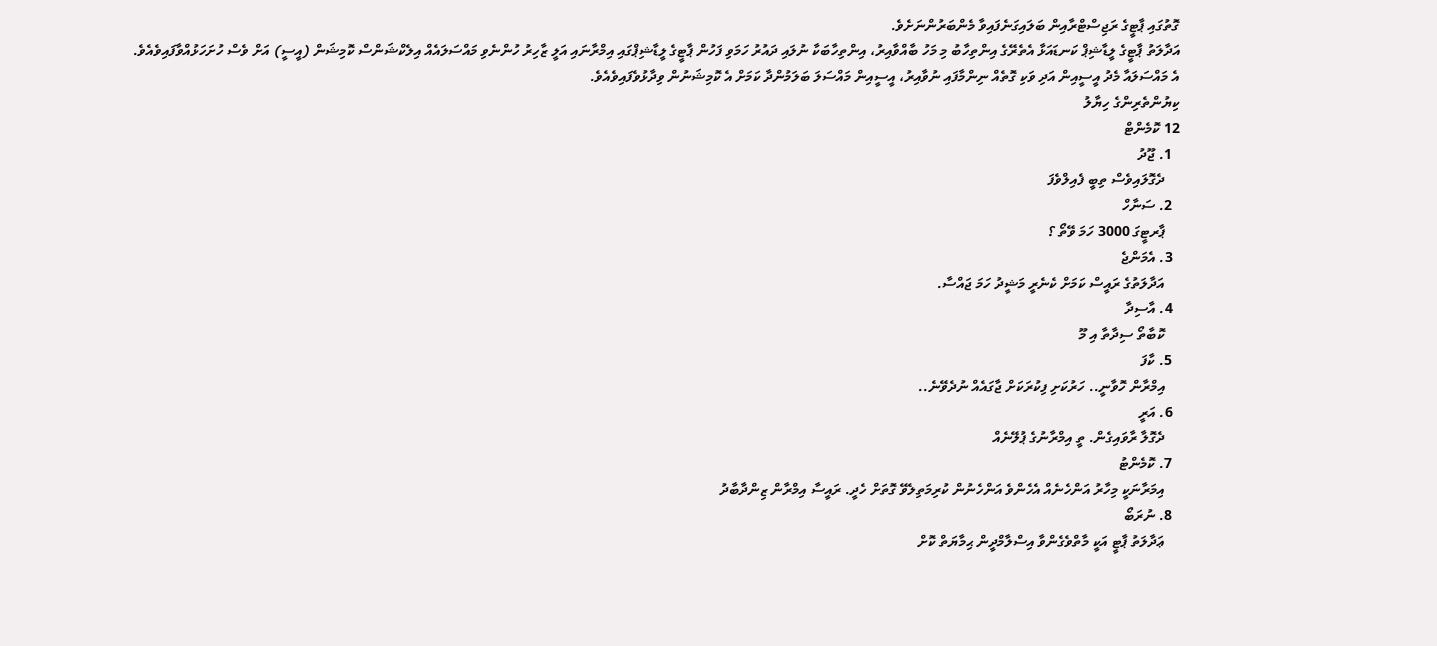ގޮތުގައި ޕާޓީގެ ރަޖިސްޓްރާއިން ބަލައިގަނެފައިވާ މެންބަރުންނަށެވެ.
އަދާލަތު ޕާޓީގެ ލީޑާޝިޕް ކަނޑައަޅާ އެތެރޭގެ އިންތިހާބު މި މަހު ބާއްވާއިރު، އިންތިހާބަކާ ނުލައި ދައުރު ހަމަވި ފަހުން ޕާޓީގެ ލީޑާޝިޕްގައި އިމްރާނައި އަލީ ޒާހިރު ހުންނެވި މައްސަލައެއް އިލެކްޝަންސް ކޮމިޝަން (އީސީ) އަށް ވެސް ހުށަހަޅުއްވާފައިވެއެވެ.
އެ މައްސަލައާ މެދު އީސީއިން އަދި ވަކި ގޮތެއް ނިންމާފައި ނުވާއިރު، އީސީއިން މައްސަލަ ބަލަމުންދާ ކަމަށް އެ ކޮމިޝަނުން ވިދާޅުވެފައިވެއެވެ.
ކިޔުންތެރިންގެ ހިޔާލު
12 ކޮމެންޓް
  1. ޖޫދު
    ދެގޮލައިވެސް ތިބީ ފެއިލްވެފަ
  2. ސަނާހް
    ޕާރޓީގަ 3000 ހަމަ ވޭތޯ ؟
  3. އެމަންޖެ
    އަދާލަތުގެ ރައީސް ކަމަށް ކެނެރީ މަޝީދު ހަމަ ޖައްސާ.
  4. އާސިދާ
    ކޮބާތޯ ސިދާތާ އި މޫ
  5. ކާފަ
    އިމްރާން ހޮވާނީ.. ހަރުކަށި ފިކުރަކަށް ޖާގައެއް ނުދެވޭނެ..
  6. އަރީ
    ދެގޮލާ ރާވައިގެން. ތީ އިމްރާނުގެ ޕުލޭނެއް
  7. ކޮމެންޓު
    އިމަރާނަކީ މިހާރު އަންހެނެއް އެހެންވެ އަންހެނުން ކުރިމަތިލެވޭ ގޮތަށް ހެދީ. ރައީސާ އިމްރާން ޒިންދާބާދު
  8. ނުރަބޯ
    ޢަދާލަތު ޕާޓީ އަކީ މާތްވެގެންވާ އިސްލާމްދީން ޙިމާޔަތް ކޮށް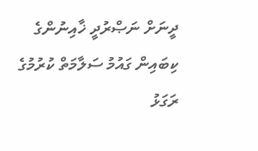ދީނަށް ނަޞްރުދީ ޚާއިނުންގެ ކިބައިން ގައުމު ސަލާމަތް ކުރުމުގެ ރަގަޅު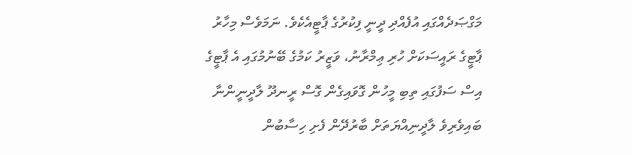މަގްޞަދެއްގައި އުފެއްދި ދީނީ ފިކުރުގެ ޕާޓީއެކެވެ. ނަމަވެސް މިހާރު ޕާޓީގެ ރައީސަކަށް ހުރި ޢިމްރާނު، ވަޒީރު ކަމުގެ ބޭނުމުގައި އެ ޕާޓީގެ އިސް ސަފުގައި ތިބި މީހުން ގޮވައިގެން ގޮސް ރީނދޫ ލާދީނީންނާ ބައިވެރިވެ ލާދީނިއްޔަތަށް ބާރުދޭން ފެށި ހިސާބުން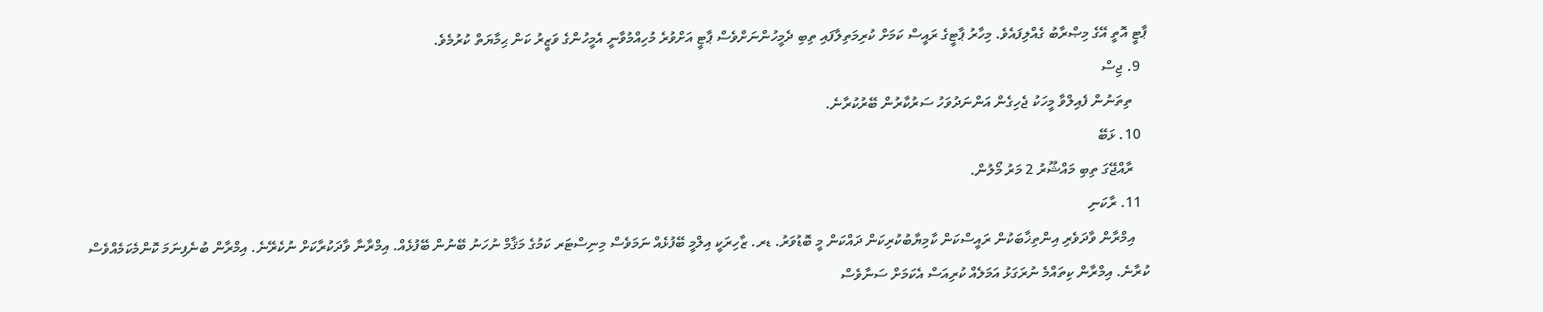ޕާޓީ އޮތީ އޭގެ މިޞްރާބު ގެއްލިފައެވެ. މިހާރު ޕާޓީގެ ރައީސް ކަމަށް ކުރިމަތިލާފައި ތިބި ދެމީހުންނަށްވެސް ޕާޓީ އަށްވުރެ މުހިއްމުވާނީ އެމީހުންގެ ވަޒީރު ކަން ޙިމާޔަތް ކުރުމެވެ.
  9. ޖިސް
    ތިތަނުން ފެއިލްވާ މީހަކު ޖެހިގެން އަންނަދުވަހު ސަރުކާރުން ބޭރުކުރާނެ.
  10. ޅަބޭ
    ރާއްޖޭގަ ތިބި މައްޝޫރު 2 މަރު މޯލުން.
  11. ރާކަނި
    އިމްރާން ވާދަވެރި އިންތިޚާބަކުން ރައީސްކަން ކާމިޔާބުކުރިކަން ދައްކަން މީ ބޮޑުވަރު. ޑރ. ޒާހިރަކީ އިލްމީ ބޭފުޅެއް ނަމަވެސް މިނިސްޓަރ ކަމުގެ މަޤާމް ނުހަނު ބޭނުން ބޭފުޅެއް. އިމްރާނާ ވާދަކުރާކަށް ނުކެރޭނެ. އިމްރާން ބުނެފިނަމަ ކޮންމެކަމެއްވެސް ކުރާނެ. އިމްރާން ކިތައްމެ ނުރަގަޅު އަމަލެއް ކުރިއަސް އެކަމަށް ސަނާވެސް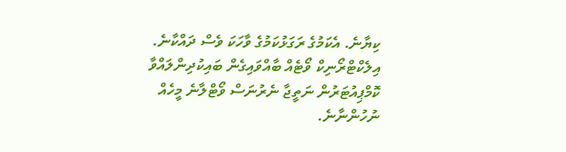ކިޔާނެ. އެކަމުގެ ރަގަޅުކަމުގެ ވާހަކަ ވެސް ދައްކާނެ. އިލެކްޓްރޯނިކް ވޯޓެއް ބާއްވައިގެން ބައިކުދިންލައްވާ ކޮމްޕިއުޓަރުން ނަތީޖާ ނެރުނަސް ވޯޓްލާނެ މީހެއް ނުހުންނާނެ.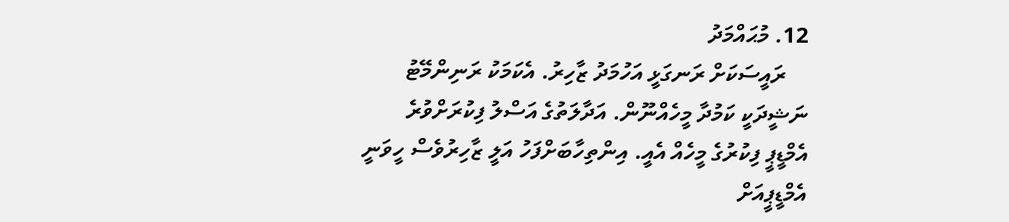12. މުޙައްމަދު
    ރައީސަކަށް ރަނގަޅީ އަހުމަދު ޒާހިރު. އެކަމަކު ރަނިންމޭޓު ނަޝީދަކީ ކަމުދާ މީހެއްނޫން. އަދާލަތުގެ އަސްލު ފިކުރަށްވުރެ އެމްޑީޕީ ފިކުރުގެ މީހެއް އެއީ. އިންތިހާބަށްފަހު އަލީ ޒާހިރުވެސް ހީވަނީ އެމްޑީޕީއަށް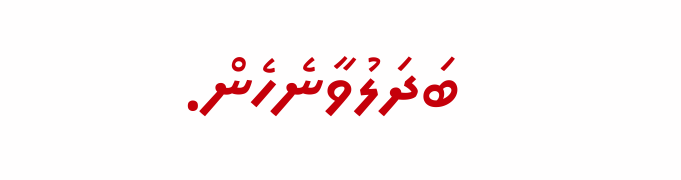ބަދަލުވާނެހެން.